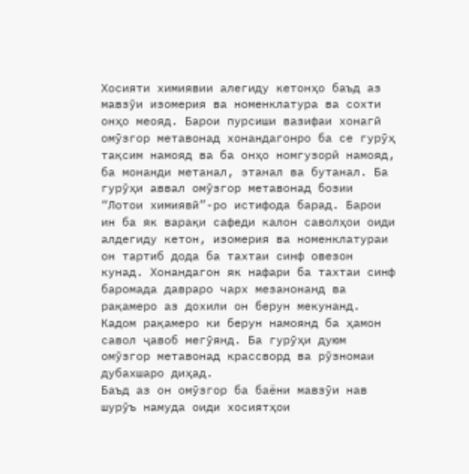Хосияти химиявии алегиду кетонҳо баъд аз мавзӯи изомерия ва номенклатура ва сохти онҳо меояд. Барои пурсиши вазифаи хонагӣ омӯзгор метавонад хонандагонро ба се гурӯҳ тақсим намояд ва ба онҳо номгузорӣ намояд, ба монанди метанал, этанал ва бутанал. Ба гурӯҳи аввал омӯзгор метавонад бозии “Лотои химиявӣ”-ро истифода барад. Барои ин ба як варақи сафеди калон саволҳои оиди алдегиду кетон, изомерия ва номенклатураи он тартиб дода ба тахтаи синф овезон кунад. Хонандагон як нафари ба тахтаи синф баромада давраро чарх мезанонанд ва рақамеро аз дохили он берун мекунанд. Кадом рақамеро ки берун намоянд ба ҳамон савол ҷавоб мегӯянд. Ба гурӯҳи дуюм омӯзгор метавонад крассворд ва рӯзномаи дубахшаро диҳад.
Баъд аз он омӯзгор ба баёни мавзӯи нав шурӯъ намуда оиди хосиятҳои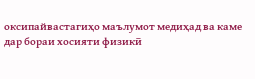оксипайвастагиҳо маълумот медиҳад ва каме дар бораи хосияти физикӣ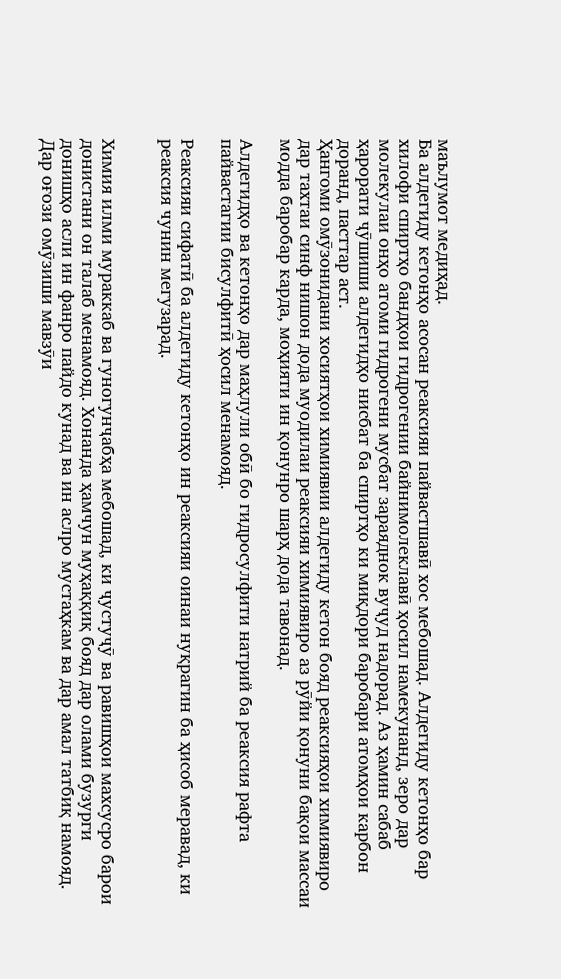маълумот медиҳад.
Ба алдегиду кетонҳо асосан реаксияи пайвастшавӣ хос мебошад. Алдегиду кетонҳо бар хилофи спиртҳо бандҳои гидрогении байнимолеклавӣ ҳосил намекунанд, зеро дар молекулаи онҳо атоми гидрогени мусбат зараяднок вуҷуд надорад. Аз ҳамин сабаб ҳарорати ҷӯшиши алдегидҳо нисбат ба спиртҳо ки миқдори баробари атомҳои карбон доранд, пасттар аст.
Ҳангоми омӯзонидани хосиятҳои химиявии алдегиду кетон бояд реаксияҳои химиявиро дар тахтаи синф нишон дода муодилаи реаксияи химиявиро аз рӯйи қонуни бақои массаи модда баробар карда, моҳияти ин қонунро шарҳ дода тавонад.

Алдегидҳо ва кетонҳо дар маҳлули обӣ бо гидросулфити натрий ба реаксия рафта пайвастагии бисулфитӣ ҳосил менамояд.

Реаксияи сифатӣ ба алдегиду кетонҳо ин реаксияи оинаи нуқрагин ба ҳисоб меравад, ки реаксия чунин мегузарад.


Химия илми мураккаб ва гуногунҷабҳа мебошад, ки ҷустуҷӯ ва равишҳои махсусро барои донистани он талаб менамояд. Хонанда ҳамчун муҳаққиқ бояд дар олами бузурги донишҳо асли ин фанро пайдо кунад ва ин аслро мустаҳкам ва дар амал татбиқ намояд.
Дар оғози омӯзиши мавзӯи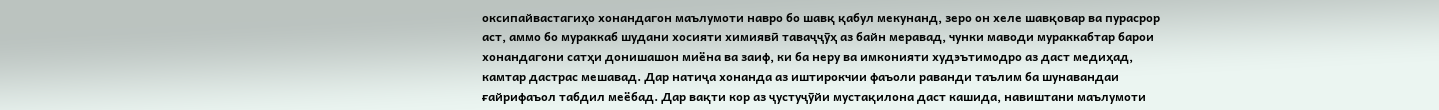оксипайвастагиҳо хонандагон маълумоти навро бо шавқ қабул мекунанд, зеро он хеле шавқовар ва пурасрор аст, аммо бо мураккаб шудани хосияти химиявӣ таваҷҷӯҳ аз байн меравад, чунки маводи мураккабтар барои хонандагони сатҳи донишашон миёна ва заиф, ки ба неру ва имконияти худэътимодро аз даст медиҳад, камтар дастрас мешавад. Дар натиҷа хонанда аз иштирокчии фаъоли раванди таълим ба шунавандаи ғайрифаъол табдил меёбад. Дар вақти кор аз ҷустуҷӯйи мустақилона даст кашида, навиштани маълумоти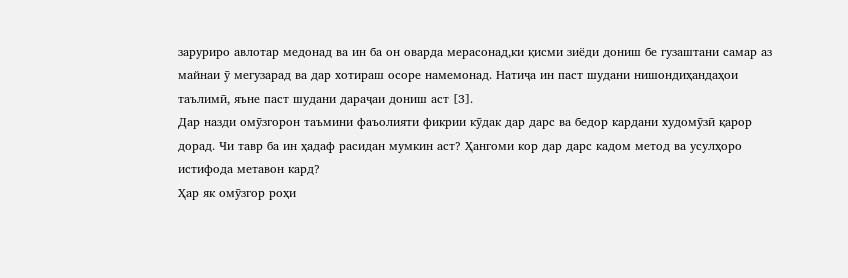заруриро авлотар медонад ва ин ба он оварда мерасонад,ки қисми зиёди дониш бе гузаштани самар аз майнаи ӯ мегузарад ва дар хотираш осоре намемонад. Натиҷа ин паст шудани нишондиҳандаҳои таълимӣ, яъне паст шудани дараҷаи дониш аст [3].
Дар назди омӯзгорон таъмини фаъолияти фикрии кӯдак дар дарс ва бедор кардани худомӯзӣ қарор дорад. Чи тавр ба ин ҳадаф расидан мумкин аст? Ҳангоми кор дар дарс кадом метод ва усулҳоро истифода метавон кард?
Ҳар як омӯзгор роҳи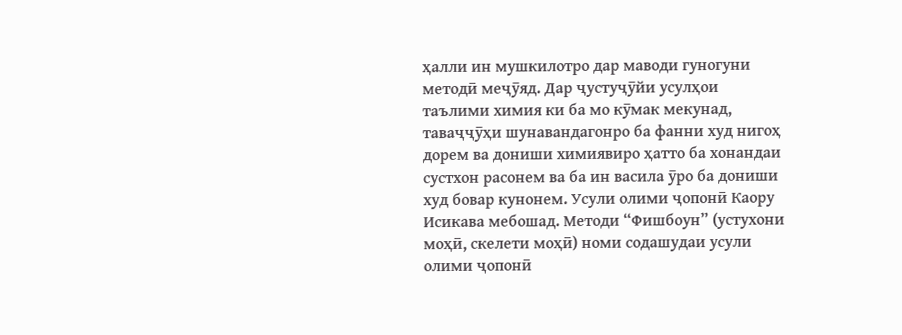ҳалли ин мушкилотро дар маводи гуногуни методӣ меҷӯяд. Дар ҷустуҷӯйи усулҳои таълими химия ки ба мо кӯмак мекунад, таваҷҷӯҳи шунавандагонро ба фанни худ нигоҳ дорем ва дониши химиявиро ҳатто ба хонандаи сустхон расонем ва ба ин васила ӯро ба дониши худ бовар кунонем. Усули олими ҷопонӣ Каору Исикава мебошад. Методи “Фишбоун” (устухони моҳӣ, скелети моҳӣ) номи содашудаи усули олими ҷопонӣ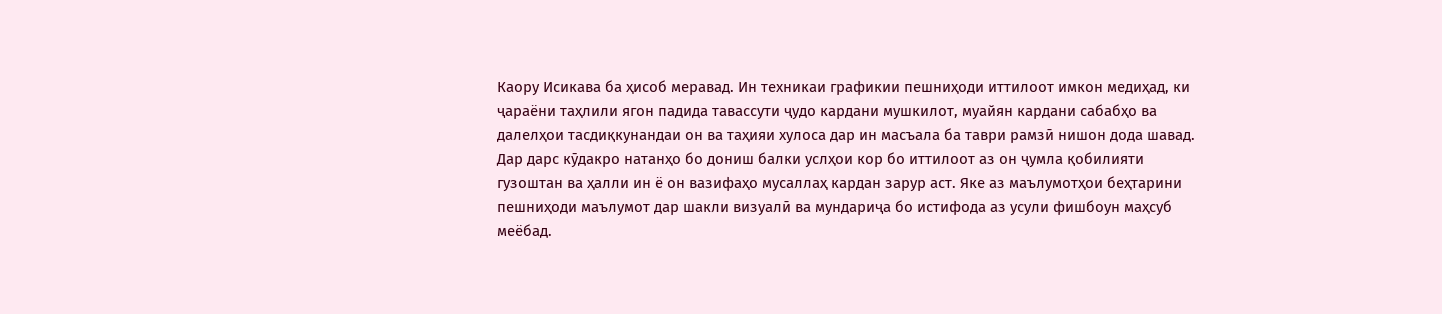Каору Исикава ба ҳисоб меравад. Ин техникаи графикии пешниҳоди иттилоот имкон медиҳад, ки ҷараёни таҳлили ягон падида тавассути ҷудо кардани мушкилот, муайян кардани сабабҳо ва далелҳои тасдиқкунандаи он ва таҳияи хулоса дар ин масъала ба таври рамзӣ нишон дода шавад. Дар дарс кӯдакро натанҳо бо дониш балки услҳои кор бо иттилоот аз он ҷумла қобилияти гузоштан ва ҳалли ин ё он вазифаҳо мусаллаҳ кардан зарур аст. Яке аз маълумотҳои беҳтарини пешниҳоди маълумот дар шакли визуалӣ ва мундариҷа бо истифода аз усули фишбоун маҳсуб меёбад.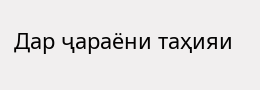Дар ҷараёни таҳияи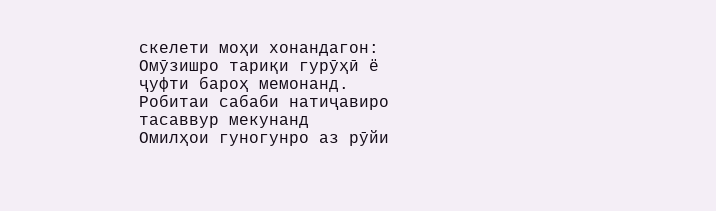скелети моҳи хонандагон:
Омӯзишро тариқи гурӯҳӣ ё ҷуфти бароҳ мемонанд.
Робитаи сабаби натиҷавиро тасаввур мекунанд
Омилҳои гуногунро аз рӯйи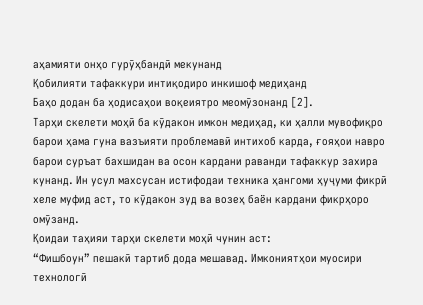аҳамияти онҳо гурӯҳбандӣ мекунанд
Қобилияти тафаккури интиқодиро инкишоф медиҳанд
Баҳо додан ба ҳодисаҳои воқеиятро меомӯзонанд [2].
Тарҳи скелети моҳӣ ба кӯдакон имкон медиҳад, ки ҳалли мувофиқро барои ҳама гуна вазъияти проблемавӣ интихоб карда, ғояҳои навро барои суръат бахшидан ва осон кардани раванди тафаккур захира кунанд. Ин усул махсусан истифодаи техника ҳангоми ҳуҷуми фикрӣ хеле муфид аст, то кӯдакон зуд ва возеҳ баён кардани фикрҳоро омӯзанд.
Қоидаи таҳияи тарҳи скелети моҳӣ чунин аст:
“Фишбоун” пешакӣ тартиб дода мешавад. Имкониятҳои муосири технологӣ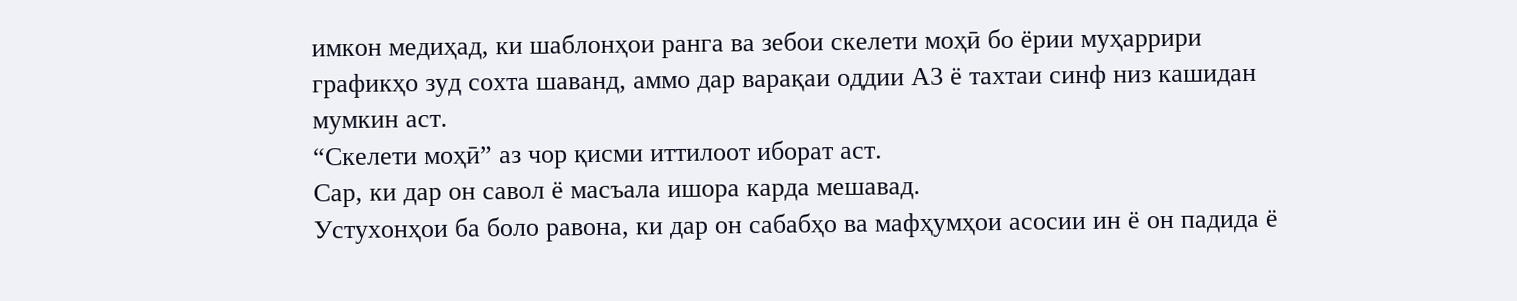имкон медиҳад, ки шаблонҳои ранга ва зебои скелети моҳӣ бо ёрии муҳаррири графикҳо зуд сохта шаванд, аммо дар варақаи оддии А3 ё тахтаи синф низ кашидан мумкин аст.
“Скелети моҳӣ” аз чор қисми иттилоот иборат аст.
Сар, ки дар он савол ё масъала ишора карда мешавад.
Устухонҳои ба боло равона, ки дар он сабабҳо ва мафҳумҳои асосии ин ё он падида ё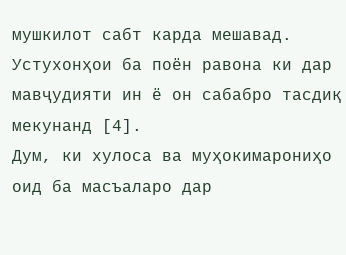мушкилот сабт карда мешавад.
Устухонҳои ба поён равона ки дар мавҷудияти ин ё он сабабро тасдиқ мекунанд [4].
Дум, ки хулоса ва муҳокимарониҳо оид ба масъаларо дар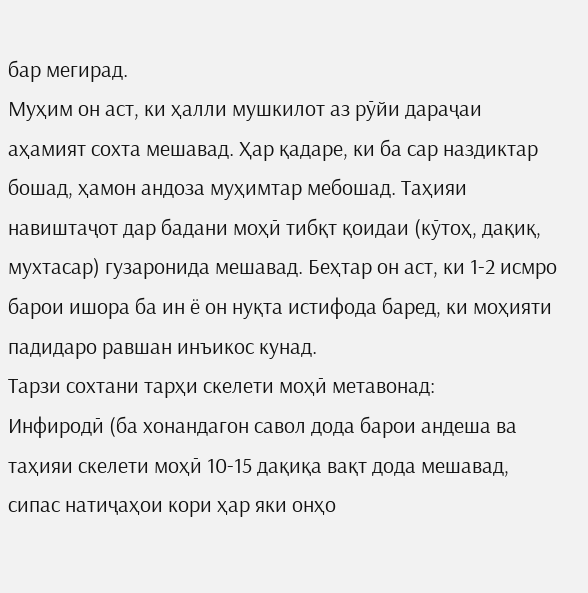бар мегирад.
Муҳим он аст, ки ҳалли мушкилот аз рӯйи дараҷаи аҳамият сохта мешавад. Ҳар қадаре, ки ба сар наздиктар бошад, ҳамон андоза муҳимтар мебошад. Таҳияи навиштаҷот дар бадани моҳӣ тибқт қоидаи (кӯтоҳ, дақиқ, мухтасар) гузаронида мешавад. Беҳтар он аст, ки 1-2 исмро барои ишора ба ин ё он нуқта истифода баред, ки моҳияти падидаро равшан инъикос кунад.
Тарзи сохтани тарҳи скелети моҳӣ метавонад:
Инфиродӣ (ба хонандагон савол дода барои андеша ва таҳияи скелети моҳӣ 10-15 дақиқа вақт дода мешавад, сипас натиҷаҳои кори ҳар яки онҳо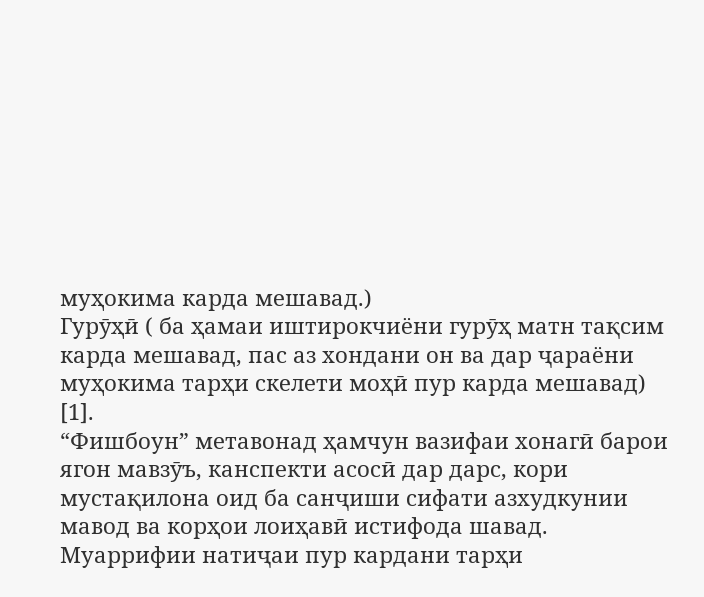муҳокима карда мешавад.)
Гурӯҳӣ ( ба ҳамаи иштирокчиёни гурӯҳ матн тақсим карда мешавад, пас аз хондани он ва дар ҷараёни муҳокима тарҳи скелети моҳӣ пур карда мешавад) [1].
“Фишбоун” метавонад ҳамчун вазифаи хонагӣ барои ягон мавзӯъ, канспекти асосӣ дар дарс, кори мустақилона оид ба санҷиши сифати азхудкунии мавод ва корҳои лоиҳавӣ истифода шавад. Муаррифии натиҷаи пур кардани тарҳи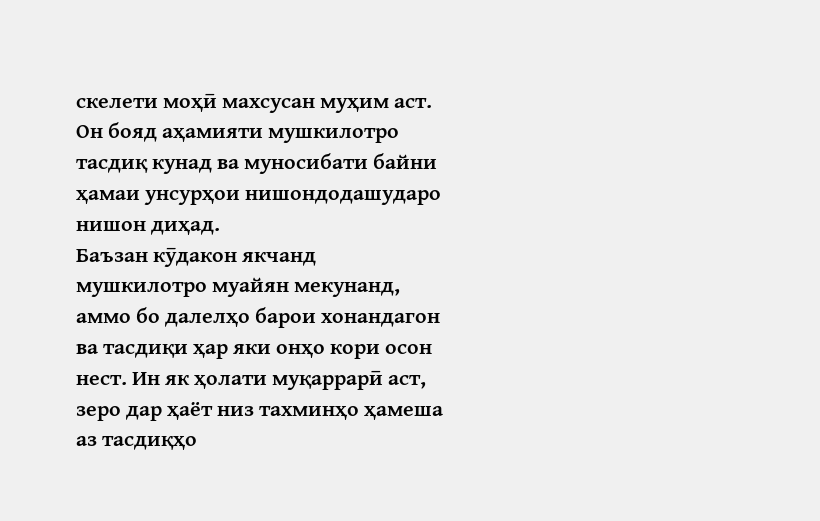скелети моҳӣ махсусан муҳим аст. Он бояд аҳамияти мушкилотро тасдиқ кунад ва муносибати байни ҳамаи унсурҳои нишондодашударо нишон диҳад.
Баъзан кӯдакон якчанд мушкилотро муайян мекунанд, аммо бо далелҳо барои хонандагон ва тасдиқи ҳар яки онҳо кори осон нест. Ин як ҳолати муқаррарӣ аст, зеро дар ҳаёт низ тахминҳо ҳамеша аз тасдиқҳо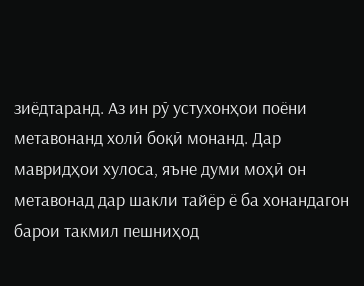зиёдтаранд. Аз ин рӯ устухонҳои поёни метавонанд холӣ боқӣ монанд. Дар мавридҳои хулоса, яъне думи моҳӣ он метавонад дар шакли тайёр ё ба хонандагон барои такмил пешниҳод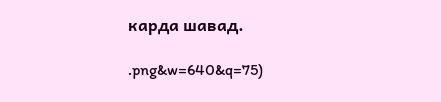карда шавад.

.png&w=640&q=75)